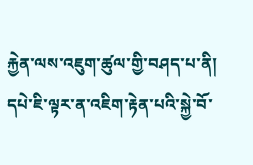རྐྱེན་ལས་འཇུག་ཚུལ་གྱི་བཤད་པ་ནི། དཔེ་ཇི་ལྟར་ན་འཇིག་རྟེན་པའི་སྐྱེ་བོ་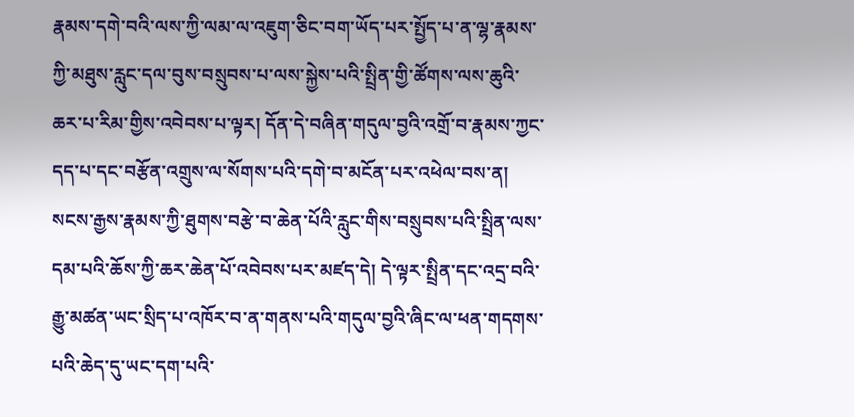རྣམས་དགེ་བའི་ལས་ཀྱི་ལམ་ལ་འཇུག་ཅིང་བག་ཡོད་པར་སྤྱོད་པ་ན་ལྷ་རྣམས་ཀྱི་མཐུས་རླུང་དལ་བུས་བསྲུབས་པ་ལས་སྐྱེས་པའི་སྤྲིན་གྱི་ཚོགས་ལས་ཆུའི་ཆར་པ་རིམ་གྱིས་འབེབས་པ་ལྟར། དོན་དེ་བཞིན་གདུལ་བྱའི་འགྲོ་བ་རྣམས་ཀྱང་དད་པ་དང་བརྩོན་འགྲུས་ལ་སོགས་པའི་དགེ་བ་མངོན་པར་འཕེལ་བས་ན། སངས་རྒྱས་རྣམས་ཀྱི་ཐུགས་བརྩེ་བ་ཆེན་པོའི་རླུང་གིས་བསྲུབས་པའི་སྤྲིན་ལས་དམ་པའི་ཆོས་ཀྱི་ཆར་ཆེན་པོ་འབེབས་པར་མཛད་དེ། དེ་ལྟར་སྤྲིན་དང་འདྲ་བའི་རྒྱུ་མཚན་ཡང་སྲིད་པ་འཁོར་བ་ན་གནས་པའི་གདུལ་བྱའི་ཞིང་ལ་ཕན་གདགས་པའི་ཆེད་དུ་ཡང་དག་པའི་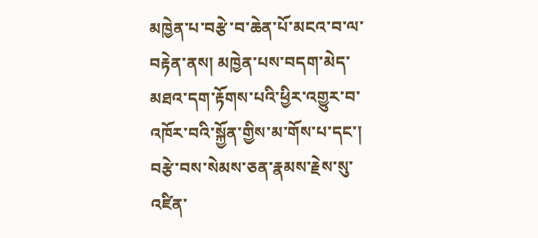མཁྱེན་པ་བརྩེ་བ་ཆེན་པོ་མངའ་བ་ལ་བརྟེན་ནས། མཁྱེན་པས་བདག་མེད་མཐའ་དག་རྟོགས་པའི་ཕྱིར་འགྱུར་བ་འཁོར་བའི་སྐྱོན་གྱིས་མ་གོས་པ་དང་། བརྩེ་བས་སེམས་ཅན་རྣམས་རྗེས་སུ་འཛིན་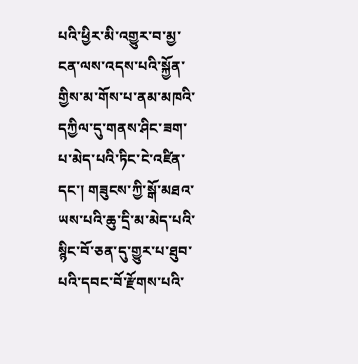པའི་ཕྱིར་མི་འགྱུར་བ་མྱ་ངན་ལས་འདས་པའི་སྐྱོན་གྱིས་མ་གོས་པ་ནམ་མཁའི་དཀྱིལ་དུ་གནས་ཤིང་ཟག་པ་མེད་པའི་ཏིང་ངེ་འཛིན་དང་། གཟུངས་ཀྱི་སྒོ་མཐའ་ཡས་པའི་ཆུ་དྲི་མ་མེད་པའི་སྙིང་བོ་ཅན་དུ་གྱུར་པ་ཐུབ་པའི་དབང་བོ་རྫོགས་པའི་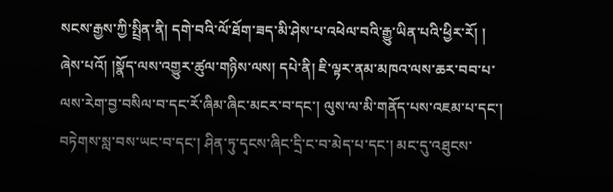སངས་རྒྱས་ཀྱི་སྤྲིན་ནི། དགེ་བའི་ལོ་ཐོག་ཟད་མི་ཤེས་པ་འཕེལ་བའི་རྒྱུ་ཡིན་པའི་ཕྱིར་རོ། །
ཞེས་པའོ། །སྣོད་ལས་འགྱུར་ཚུལ་གཉིས་ལས། དཔེ་ནི། ཇི་ལྟར་ནམ་མཁའ་ལས་ཆར་བབ་པ་ལས་རེག་བྱ་བསིལ་བ་དང་རོ་ཞིམ་ཞིང་མངར་བ་དང་། ལུས་ལ་མི་གནོད་པས་འཇམ་པ་དང་། བཏེགས་སླ་བས་ཡང་བ་དང་། ཤིན་ཏུ་དྭངས་ཞིང་དྲི་ང་བ་མེད་པ་དང་། མང་དུ་འཐུངས་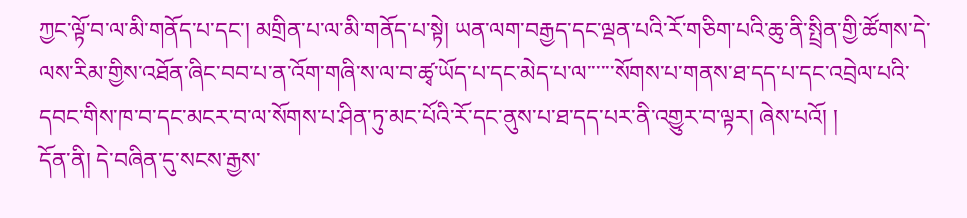ཀྱང་ལྟོ་བ་ལ་མི་གནོད་པ་དང་། མགྲིན་པ་ལ་མི་གནོད་པ་སྟེ། ཡན་ལག་བརྒྱད་དང་ལྡན་པའི་རོ་གཅིག་པའི་ཆུ་ནི་སྤྲིན་གྱི་ཚོགས་དེ་ལས་རིམ་གྱིས་འཐོན་ཞིང་བབ་པ་ན་འོག་གཞི་ས་ལ་བ་ཚྭ་ཡོད་པ་དང་མེད་པ་ལ་་་་་་སོགས་པ་གནས་ཐ་དད་པ་དང་འབྲེལ་པའི་དབང་གིས་ཁ་བ་དང་མངར་བ་ལ་སོགས་པ་ཤིན་ཏུ་མང་པོའི་རོ་དང་ནུས་པ་ཐ་དད་པར་ནི་འགྱུར་བ་ལྟར། ཞེས་པའོ། །
དོན་ནི། དེ་བཞིན་དུ་སངས་རྒྱས་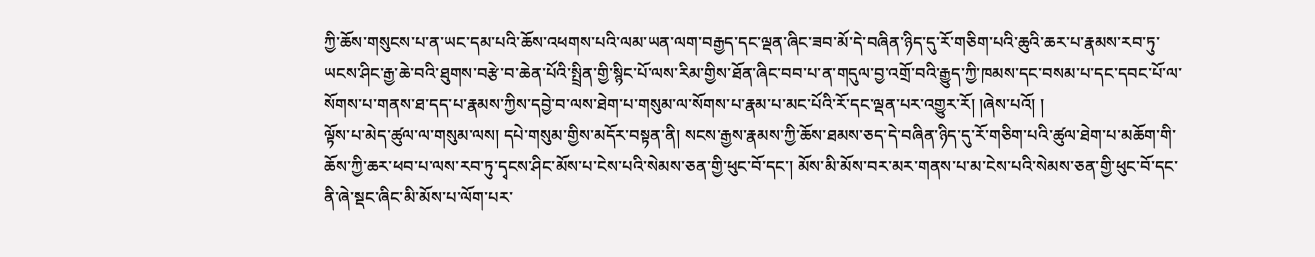ཀྱི་ཆོས་གསུངས་པ་ན་ཡང་དམ་པའི་ཆོས་འཕགས་པའི་ལམ་ཡན་ལག་བརྒྱད་དང་ལྡན་ཞིང་ཟབ་མོ་དེ་བཞིན་ཉིད་དུ་རོ་གཅིག་པའི་ཆུའི་ཆར་པ་རྣམས་རབ་ཏུ་ཡངས་ཤིང་རྒྱ་ཆེ་བའི་ཐུགས་བརྩེ་བ་ཆེན་པོའི་སྤྲིན་གྱི་སྙིང་པོ་ལས་རིམ་གྱིས་ཐོན་ཞིང་བབ་པ་ན་གདུལ་བྱ་འགྲོ་བའི་རྒྱུད་ཀྱི་ཁམས་དང་བསམ་པ་དང་དབང་པོ་ལ་སོགས་པ་གནས་ཐ་དད་པ་རྣམས་ཀྱིས་དབྱེ་བ་ལས་ཐེག་པ་གསུམ་ལ་སོགས་པ་རྣམ་པ་མང་པོའི་རོ་དང་ལྡན་པར་འགྱུར་རོ། །ཞེས་པའོ། །
ལྟོས་པ་མེད་ཚུལ་ལ་གསུམ་ལས། དཔེ་གསུམ་གྱིས་མདོར་བསྟན་ནི། སངས་རྒྱས་རྣམས་ཀྱི་ཆོས་ཐམས་ཅད་དེ་བཞིན་ཉིད་དུ་རོ་གཅིག་པའི་ཚུལ་ཐེག་པ་མཆོག་གི་ཆོས་ཀྱི་ཆར་ཕབ་པ་ལས་རབ་ཏུ་དྭངས་ཤིང་མོས་པ་ངེས་པའི་སེམས་ཅན་གྱི་ཕུང་བོ་དང་། མོས་མི་མོས་བར་མར་གནས་པ་མ་ངེས་པའི་སེམས་ཅན་གྱི་ཕུང་བོ་དང་ནི་ཞེ་སྡང་ཞིང་མི་མོས་པ་ལོག་པར་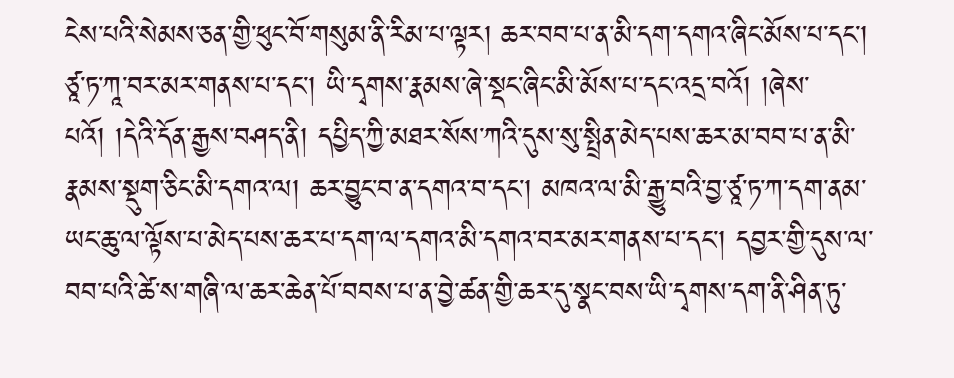ངེས་པའི་སེམས་ཅན་གྱི་ཕུང་བོ་གསུམ་ནི་རིམ་པ་ལྟར། ཆར་བབ་པ་ན་མི་དག་དགའ་ཞིང་མོས་པ་དང་། ཙཱ་ཏ་ཀཱ་བར་མར་གནས་པ་དང་། ཡི་དྭགས་རྣམས་ཞེ་སྡང་ཞིང་མི་མོས་པ་དང་འདྲ་བའོ། །ཞེས་པའོ། །དེའི་དོན་རྒྱས་བཤད་ནི། དཔྱིད་ཀྱི་མཐར་སོས་ཀའི་དུས་སུ་སྤྲིན་མེད་པས་ཆར་མ་བབ་པ་ན་མི་རྣམས་སྡུག་ཅིང་མི་དགའ་ལ། ཆར་བྱུང་བ་ན་དགའ་བ་དང་། མཁའ་ལ་མི་རྒྱུ་བའི་བྱ་ཙཱ་ཏ་ཀ་དག་ནམ་ཡང་ཆུ་ལ་ལྟོས་པ་མེད་པས་ཆར་པ་དག་ལ་དགའ་མི་དགའ་བར་མར་གནས་པ་དང་། དབྱར་གྱི་དུས་ལ་བབ་པའི་ཚེ་ས་གཞི་ལ་ཆར་ཆེན་པོ་བབས་པ་ན་བྱེ་ཚན་གྱི་ཆར་དུ་སྣང་བས་ཡི་དྭགས་དག་ནི་ཤིན་ཏུ་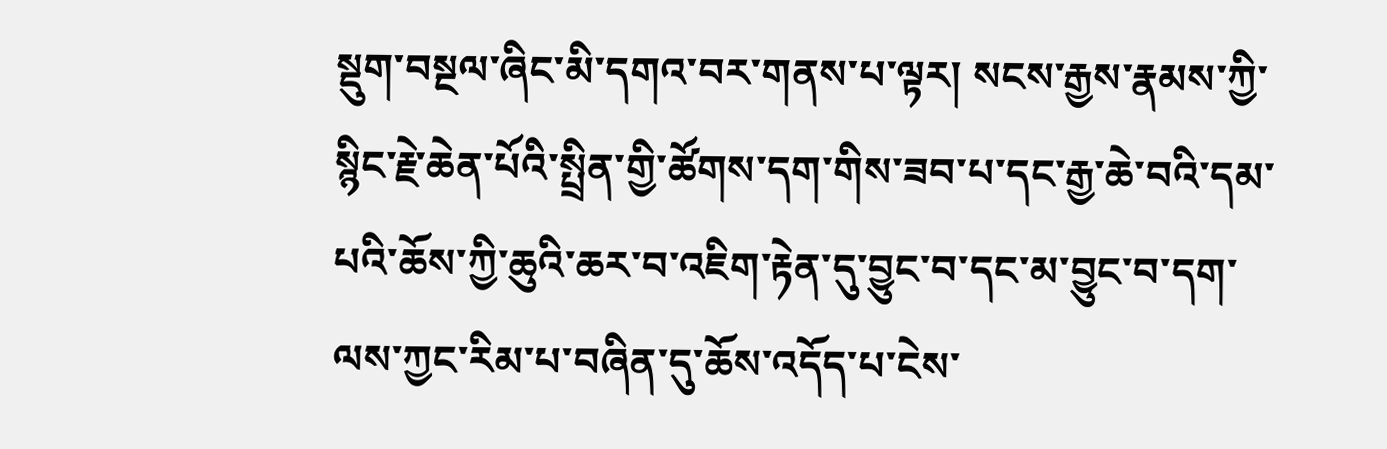སྡུག་བསྔལ་ཞིང་མི་དགའ་བར་གནས་པ་ལྟར། སངས་རྒྱས་རྣམས་ཀྱི་སྙིང་རྗེ་ཆེན་པོའི་སྤྲིན་གྱི་ཚོགས་དག་གིས་ཟབ་པ་དང་རྒྱ་ཆེ་བའི་དམ་པའི་ཆོས་ཀྱི་ཆུའི་ཆར་བ་འཇིག་རྟེན་དུ་བྱུང་བ་དང་མ་བྱུང་བ་དག་ལས་ཀྱང་རིམ་པ་བཞིན་དུ་ཆོས་འདོད་པ་ངེས་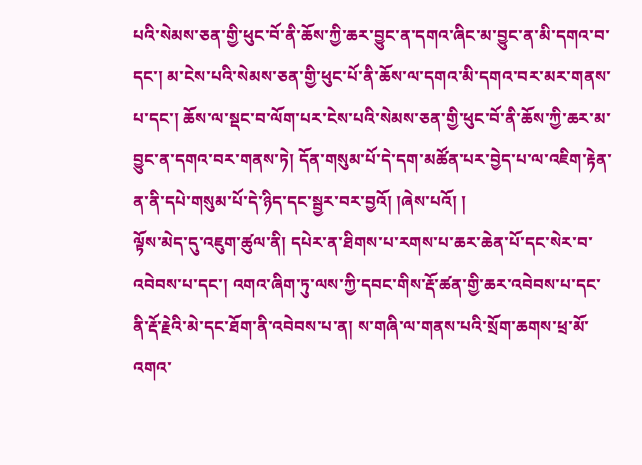པའི་སེམས་ཅན་གྱི་ཕུང་བོ་ནི་ཆོས་ཀྱི་ཆར་བྱུང་ན་དགའ་ཞིང་མ་བྱུང་ན་མི་དགའ་བ་དང་། མ་ངེས་པའི་སེམས་ཅན་གྱི་ཕུང་པོ་ནི་ཆོས་ལ་དགའ་མི་དགའ་བར་མར་གནས་པ་དང་། ཆོས་ལ་སྡང་བ་ལོག་པར་ངེས་པའི་སེམས་ཅན་གྱི་ཕུང་བོ་ནི་ཆོས་ཀྱི་ཆར་མ་བྱུང་ན་དགའ་བར་གནས་ཏེ། དོན་གསུམ་པོ་དེ་དག་མཚོན་པར་བྱེད་པ་ལ་འཇིག་རྟེན་ན་ནི་དཔེ་གསུམ་པོ་དེ་ཉིད་དང་སྦྱར་བར་བྱའོ། །ཞེས་པའོ། །
ལྟོས་མེད་དུ་འཇུག་ཚུལ་ནི། དཔེར་ན་ཐིགས་པ་རགས་པ་ཆར་ཆེན་པོ་དང་སེར་བ་འབེབས་པ་དང་། འགའ་ཞིག་ཏུ་ལས་ཀྱི་དབང་གིས་རྡོ་ཚན་གྱི་ཆར་འབེབས་པ་དང་ནི་རྡོ་རྗེའི་མེ་དང་ཐོག་ནི་འབེབས་པ་ན། ས་གཞི་ལ་གནས་པའི་སྲོག་ཆགས་ཕྲ་མོ་འགའ་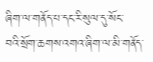ཞིག་ལ་གནོད་པ་དང་རི་སུལ་དུ་སོང་
བའི་སྲོག་ཆགས་འགའ་ཞིག་ལ་མི་གནོད་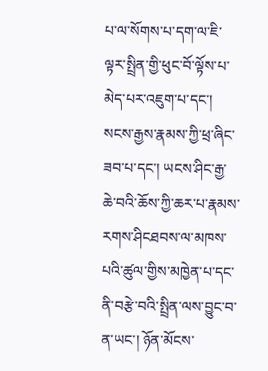པ་ལ་སོགས་པ་དག་ལ་ཇི་ལྟར་སྤྲིན་གྱི་ཕུང་བོ་ལྟོས་པ་མེད་པར་འཇུག་པ་དང་། སངས་རྒྱས་རྣམས་ཀྱི་ཕྲ་ཞིང་ཟབ་པ་དང་། ཡངས་ཤིང་རྒྱ་ཆེ་བའི་ཆོས་ཀྱི་ཆར་པ་རྣམས་རགས་ཤིངཐབས་ལ་མཁས་པའི་ཚུལ་གྱིས་མཁྱེན་པ་དང་ནི་བརྩེ་བའི་སྤྲིན་ལས་བྱུང་བ་ན་ཡང་། ཉོན་མོངས་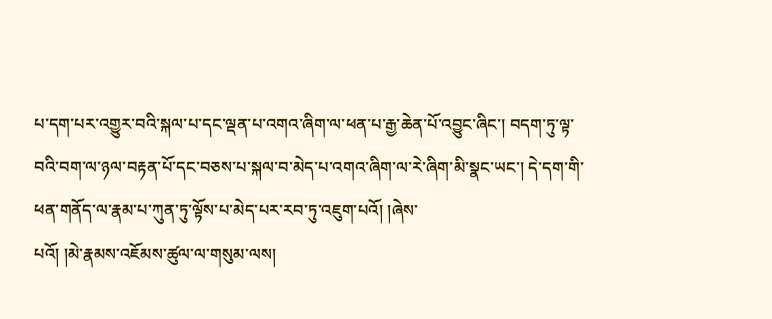པ་དག་པར་འགྱུར་བའི་སྐལ་པ་དང་ལྡན་པ་འགའ་ཞིག་ལ་ཕན་པ་རྒྱ་ཆེན་པོ་འབྱུང་ཞིང་། བདག་ཏུ་ལྟ་བའི་བག་ལ་ཉལ་བརྟན་པོ་དང་བཅས་པ་སྐལ་བ་མེད་པ་འགའ་ཞིག་ལ་རེ་ཞིག་མི་སྣང་ཡང་། དེ་དག་གི་ཕན་གནོད་ལ་རྣམ་པ་ཀུན་ཏུ་ལྟོས་པ་མེད་པར་རབ་ཏུ་འཇུག་པའོ། །ཞེས་
པའོ། །མེ་རྣམས་འཇོམས་ཚུལ་ལ་གསུམ་ལས།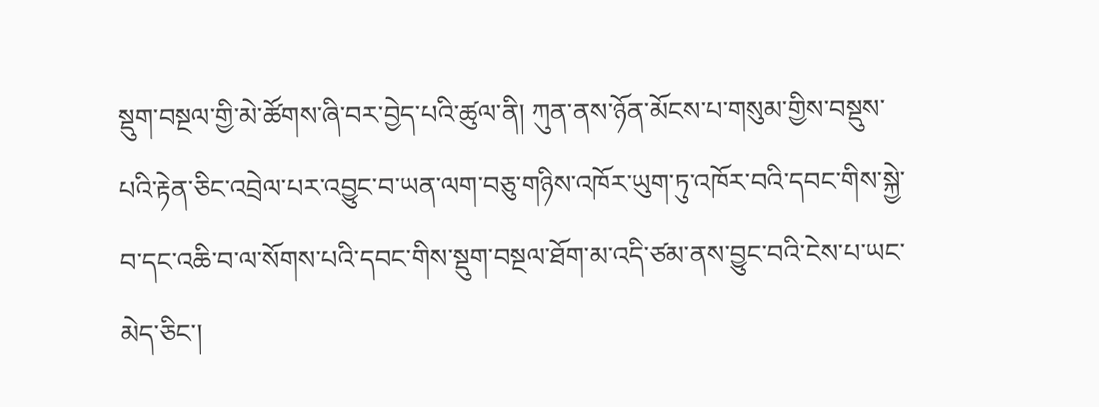སྡུག་བསྔལ་གྱི་མེ་ཚོགས་ཞི་བར་བྱེད་པའི་ཚུལ་ནི། ཀུན་ནས་ཉོན་མོངས་པ་གསུམ་གྱིས་བསྡུས་པའི་རྟེན་ཅིང་འབྲེལ་པར་འབྱུང་བ་ཡན་ལག་བཅུ་གཉིས་འཁོར་ཡུག་ཏུ་འཁོར་བའི་དབང་གིས་སྐྱེ་བ་དང་འཆི་བ་ལ་སོགས་པའི་དབང་གིས་སྡུག་བསྔལ་ཐོག་མ་འདི་ཙམ་ནས་བྱུང་བའི་ངེས་པ་ཡང་མེད་ཅིང་།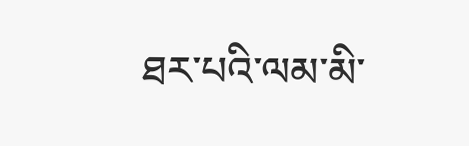ཐར་པའི་ལམ་མི་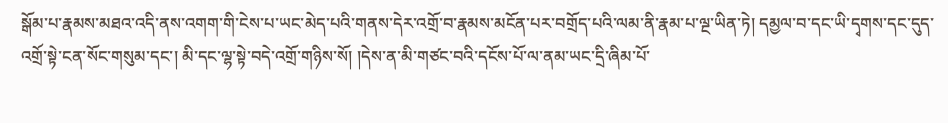སྒོམ་པ་རྣམས་མཐའ་འདི་ནས་འགག་གི་ངེས་པ་ཡང་མེད་པའི་གནས་དེར་འགྲོ་བ་རྣམས་མངོན་པར་བགྲོད་པའི་ལམ་ནི་རྣམ་པ་ལྔ་ཡིན་ཏེ། དམྱལ་བ་དང་ཡི་དྭགས་དང་དུད་འགྲོ་སྟེ་ངན་སོང་གསུམ་དང་། མི་དང་ལྷ་སྟེ་བདེ་འགྲོ་གཉིས་སོ། །དེས་ན་མི་གཙང་བའི་དངོས་པོ་ལ་ནམ་ཡང་དྲི་ཞིམ་པོ་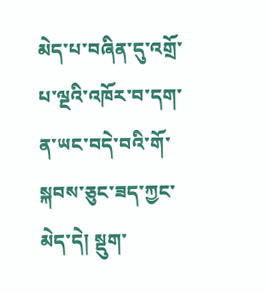མེད་པ་བཞིན་དུ་འགྲོ་པ་ལྔའི་འཁོར་བ་དག་ན་ཡང་བདེ་བའི་གོ་སྐབས་ཅུང་ཟད་ཀྱང་མེད་དེ། སྡུག་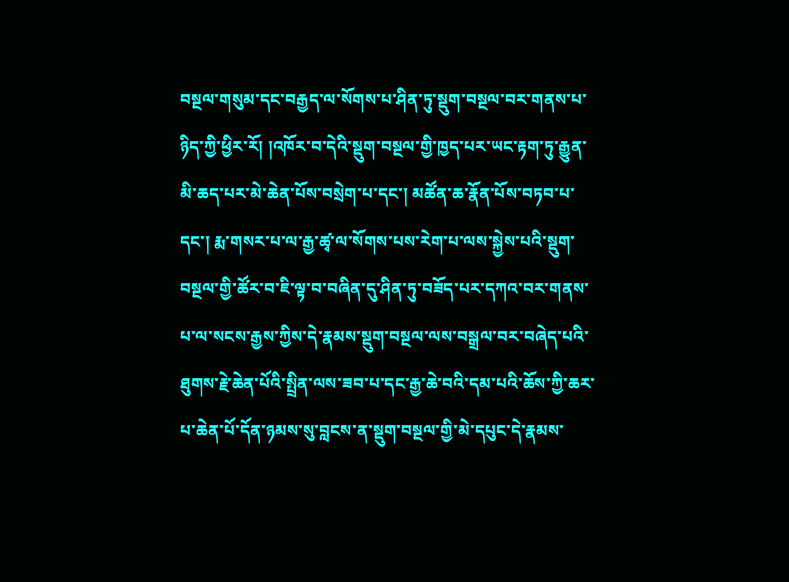བསྔལ་གསུམ་དང་བརྒྱད་ལ་སོགས་པ་ཤིན་ཏུ་སྡུག་བསྔལ་བར་གནས་པ་ཉིད་ཀྱི་ཕྱིར་རོ། །འཁོར་བ་དེའི་སྡུག་བསྔལ་གྱི་ཁྱད་པར་ཡང་རྟག་ཏུ་རྒྱུན་མི་ཆད་པར་མེ་ཆེན་པོས་བསྲེག་པ་དང་། མཚོན་ཆ་རྣོན་པོས་བཏབ་པ་དང་། རྨ་གསར་པ་ལ་རྒྱ་ཚྭ་ལ་སོགས་པས་རེག་པ་ལས་སྐྱེས་པའི་སྡུག་བསྔལ་གྱི་ཚོར་བ་ཇི་ལྟ་བ་བཞིན་དུ་ཤིན་ཏུ་བཟོད་པར་དཀའ་བར་གནས་པ་ལ་སངས་རྒྱས་ཀྱིས་དེ་རྣམས་སྡུག་བསྔལ་ལས་བསྒྲལ་བར་བཞེད་པའི་ཐུགས་རྗེ་ཆེན་པོའི་སྤྲིན་ལས་ཟབ་པ་དང་རྒྱ་ཆེ་བའི་དམ་པའི་ཆོས་ཀྱི་ཆར་པ་ཆེན་པོ་དོན་ཉམས་སུ་བླངས་ན་སྡུག་བསྔལ་གྱི་མེ་དཔུང་དེ་རྣམས་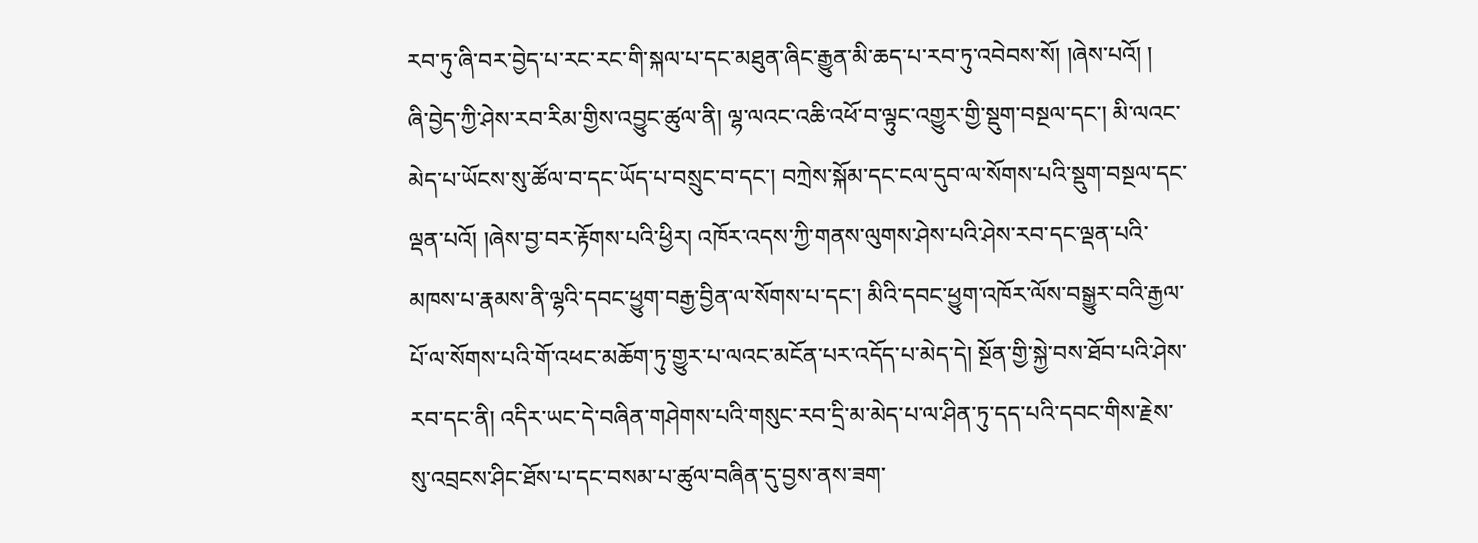རབ་ཏུ་ཞི་བར་བྱེད་པ་རང་རང་གི་སྐལ་པ་དང་མཐུན་ཞིང་རྒྱུན་མི་ཆད་པ་རབ་ཏུ་འབེབས་སོ། །ཞེས་པའོ། །
ཞི་བྱེད་ཀྱི་ཤེས་རབ་རིམ་གྱིས་འབྱུང་ཚུལ་ནི། ལྷ་ལའང་འཆི་འཕོ་བ་ལྟུང་འགྱུར་གྱི་སྡུག་བསྔལ་དང་། མི་ལའང་མེད་པ་ཡོངས་སུ་ཚོལ་བ་དང་ཡོད་པ་བསྲུང་བ་དང་། བཀྲེས་སྐོམ་དང་ངལ་དུབ་ལ་སོགས་པའི་སྡུག་བསྔལ་དང་ལྡན་པའོ། །ཞེས་བྱ་བར་རྟོགས་པའི་ཕྱིར། འཁོར་འདས་ཀྱི་གནས་ལུགས་ཤེས་པའི་ཤེས་རབ་དང་ལྡན་པའི་མཁས་པ་རྣམས་ནི་ལྷའི་དབང་ཕྱུག་བརྒྱ་བྱིན་ལ་སོགས་པ་དང་། མིའི་དབང་ཕྱུག་འཁོར་ལོས་བསྒྱུར་བའི་རྒྱལ་པོ་ལ་སོགས་པའི་གོ་འཕང་མཆོག་ཏུ་གྱུར་པ་ལའང་མངོན་པར་འདོད་པ་མེད་དེ། སྔོན་གྱི་སྐྱེ་བས་ཐོབ་པའི་ཤེས་རབ་དང་ནི། འདིར་ཡང་དེ་བཞིན་གཤེགས་པའི་གསུང་རབ་དྲི་མ་མེད་པ་ལ་ཤིན་ཏུ་དད་པའི་དབང་གིས་རྗེས་སུ་འབྲངས་ཤིང་ཐོས་པ་དང་བསམ་པ་ཚུལ་བཞིན་དུ་བྱས་ནས་ཟག་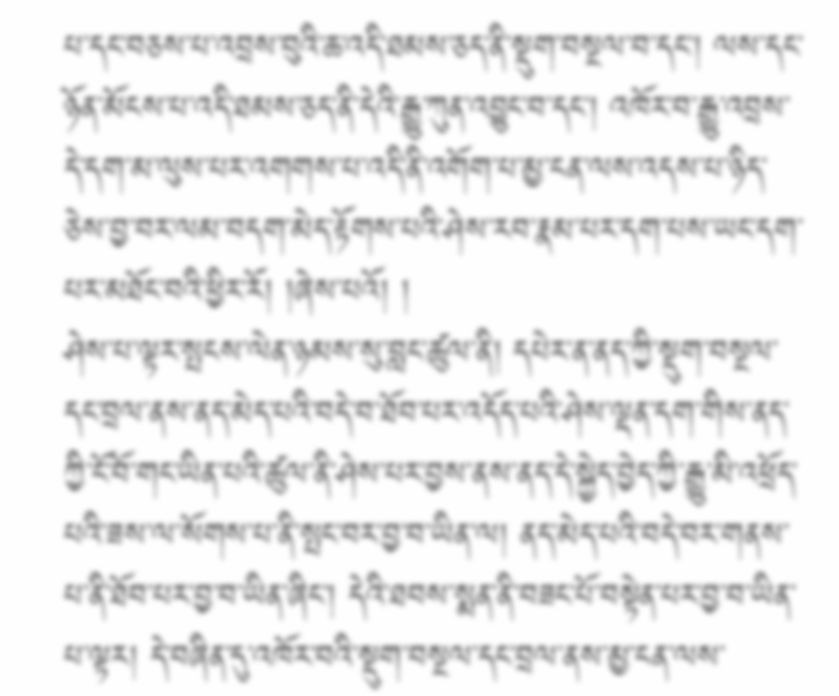པ་དང་བཅས་པ་འབྲས་བུའི་ཆ་འདི་ཐམས་ཅད་ནི་སྡུག་བསྔལ་བ་དང་། ལས་དང་ཉོན་མོངས་པ་འདི་ཐམས་ཅད་ནི་དེའི་རྒྱུ་ཀུན་འབྱུང་བ་དང་། འཁོར་བ་རྒྱུ་འབྲས་དེ་དག་མ་ལུས་པར་འགགས་པ་འདི་ནི་འགོག་པ་མྱ་ངན་ལས་འདས་པ་ཉིད་ཅེས་བྱ་བར་ལམ་བདག་མེད་རྟོགས་པའི་ཤེས་རབ་རྣམ་པར་དག་པས་ཡང་དག་པར་མཐོང་བའི་ཕྱིར་རོ། །ཞེས་པའོ། །
ཤེས་པ་ལྟར་སྤངས་ལེན་ཉམས་སུ་བླང་ཚུལ་ནི། དཔེར་ན་ནད་ཀྱི་སྡུག་བསྔལ་དང་བྲལ་ནས་ནད་མེད་པའི་བདེ་བ་ཐོབ་པར་འདོད་པའི་ཤེས་ལྡན་དག་གིས་ནད་ཀྱི་ངོ་བོ་གང་ཡིན་པའི་ཚུལ་ནི་ཤེས་པར་བྱས་ནས་ནད་དེ་སྐྱེད་བྱེད་ཀྱི་རྒྱུ་མི་འཕྲོད་པའི་ཟས་ལ་སོགས་པ་ནི་སྤང་བར་བྱ་བ་ཡིན་ལ། ནད་མེད་པའི་བདེ་བར་གནས་པ་ནི་ཐོབ་པར་བྱ་བ་ཡིན་ཞིང་། དེའི་ཐབས་སྨན་ནི་བཟང་པོ་བསྟེན་པར་བྱ་བ་ཡིན་པ་ལྟར། དེ་བཞིན་དུ་འཁོར་བའི་སྡུག་བསྔལ་དང་བྲལ་ནས་མྱ་ངན་ལས་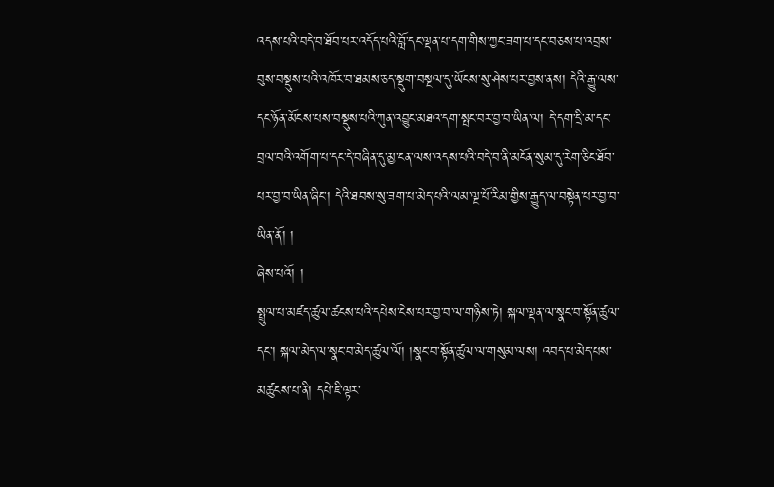འདས་པའི་བདེ་བ་ཐོབ་པར་འདོད་པའི་བློ་དང་ལྡན་པ་དག་གིས་ཀྱང་ཟག་པ་དང་བཅས་པ་འབྲས་བུས་བསྡུས་པའི་འཁོར་བ་ཐམས་ཅད་སྡུག་བསྔལ་དུ་ཡོངས་སུ་ཤེས་པར་བྱས་ནས། དེའི་རྒྱུ་ལས་དང་ཉོན་མོངས་པས་བསྡུས་པའི་ཀུན་འབྱུང་མཐའ་དག་སྤང་བར་བྱ་བ་ཡིན་ལ། དེ་དག་དྲི་མ་དང་བྲལ་བའི་འགོག་པ་དང་དེ་བཞིན་དུ་མྱ་ངན་ལས་འདས་པའི་བདེ་བ་ནི་མངོན་སུམ་དུ་རེག་ཅིང་ཐོབ་པར་བྱ་བ་ཡིན་ཞིང་། དེའི་ཐབས་སུ་ཟག་པ་མེད་པའི་ལམ་ལྔ་པོ་རིམ་གྱིས་རྒྱུད་ལ་བསྟེན་པར་བྱ་བ་ཡིན་ནོ། །
ཞེས་པའོ། །
སྤྲུལ་པ་མཛད་ཚུལ་ཚངས་པའི་དཔེས་ངེས་པར་བྱ་བ་ལ་གཉིས་ཏེ། སྐལ་ལྡན་ལ་སྣང་བ་སྟོན་ཚུལ་དང་། སྐལ་མེད་ལ་སྣང་བ་མེད་ཚུལ་ལོ། །སྣང་བ་སྟོན་ཚུལ་ལ་གསུམ་ལས། འབད་པ་མེད་པས་མཚུངས་པ་ནི། དཔེ་ཇི་ལྟར་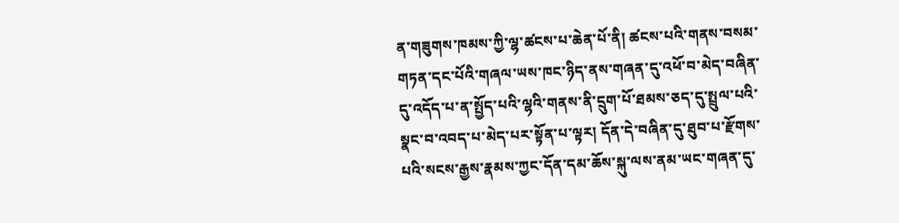ན་གཟུགས་ཁམས་ཀྱི་ལྷ་ཚངས་པ་ཆེན་པོ་ནི། ཚངས་པའི་གནས་བསམ་གཏན་དང་པོའི་གཞལ་ཡས་ཁང་ཉིད་ནས་གཞན་དུ་འཕོ་བ་མེད་བཞིན་དུ་འདོད་པ་ན་སྤྱོད་པའི་ལྷའི་གནས་ནི་དྲུག་པོ་ཐམས་ཅད་དུ་སྤྲུལ་པའི་སྣང་བ་འབད་པ་མེད་པར་སྟོན་པ་ལྟར། དོན་དེ་བཞིན་དུ་ཐུབ་པ་རྫོགས་པའི་སངས་རྒྱས་རྣམས་ཀྱང་དོན་དམ་ཆོས་སྐུ་ལས་ནམ་ཡང་གཞན་དུ་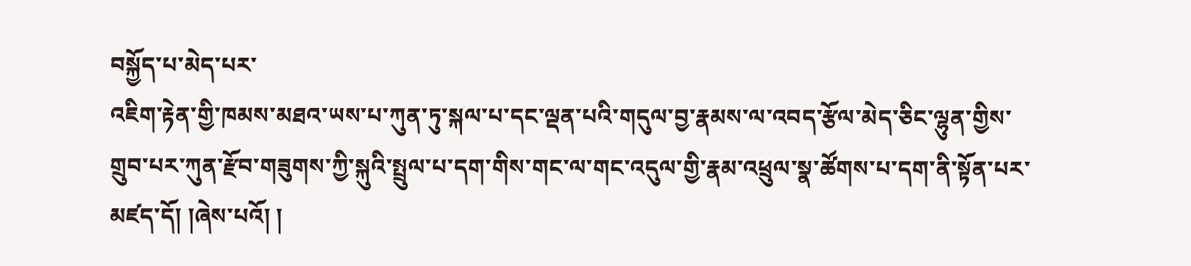བསྐྱོད་པ་མེད་པར་
འཇིག་རྟེན་གྱི་ཁམས་མཐའ་ཡས་པ་ཀུན་ཏུ་སྐལ་པ་དང་ལྡན་པའི་གདུལ་བྱ་རྣམས་ལ་འབད་རྩོལ་མེད་ཅིང་ལྷུན་གྱིས་གྲུབ་པར་ཀུན་རྫོབ་གཟུགས་ཀྱི་སྐུའི་སྤྲུལ་པ་དག་གིས་གང་ལ་གང་འདུལ་གྱི་རྣམ་འཕྲུལ་སྣ་ཚོགས་པ་དག་ནི་སྟོན་པར་མཛད་དོ། །ཞེས་པའོ། །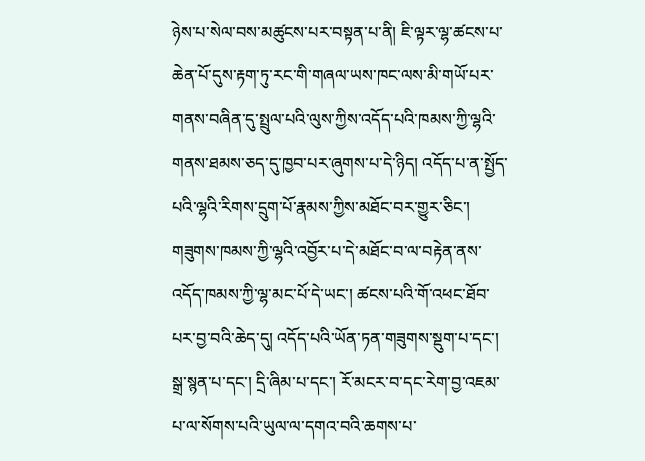ཉེས་པ་སེལ་བས་མཚུངས་པར་བསྟན་པ་ནི། ཇི་ལྟར་ལྷ་ཚངས་པ་ཆེན་པོ་དུས་རྟག་ཏུ་རང་གི་གཞལ་ཡས་ཁང་ལས་མི་གཡོ་པར་གནས་བཞིན་དུ་སྤྲུལ་པའི་ལུས་ཀྱིས་འདོད་པའི་ཁམས་ཀྱི་ལྷའི་གནས་ཐམས་ཅད་དུ་ཁྱབ་པར་ཞུགས་པ་དེ་ཉིད། འདོད་པ་ན་སྤྱོད་པའི་ལྷའི་རིགས་དྲུག་པོ་རྣམས་ཀྱིས་མཐོང་བར་གྱུར་ཅིང་། གཟུགས་ཁམས་ཀྱི་ལྷའི་འབྱོར་པ་དེ་མཐོང་བ་ལ་བརྟེན་ནས་འདོད་ཁམས་ཀྱི་ལྷ་མང་པོ་དེ་ཡང་། ཚངས་པའི་གོ་འཕང་ཐོབ་པར་བྱ་བའི་ཆེད་དུ། འདོད་པའི་ཡོན་ཏན་གཟུགས་སྡུག་པ་དང་། སྒྲ་སྙན་པ་དང་། དྲི་ཞིམ་པ་དང་། རོ་མངར་བ་དང་རེག་བྱ་འཇམ་པ་ལ་སོགས་པའི་ཡུལ་ལ་དགའ་བའི་ཆགས་པ་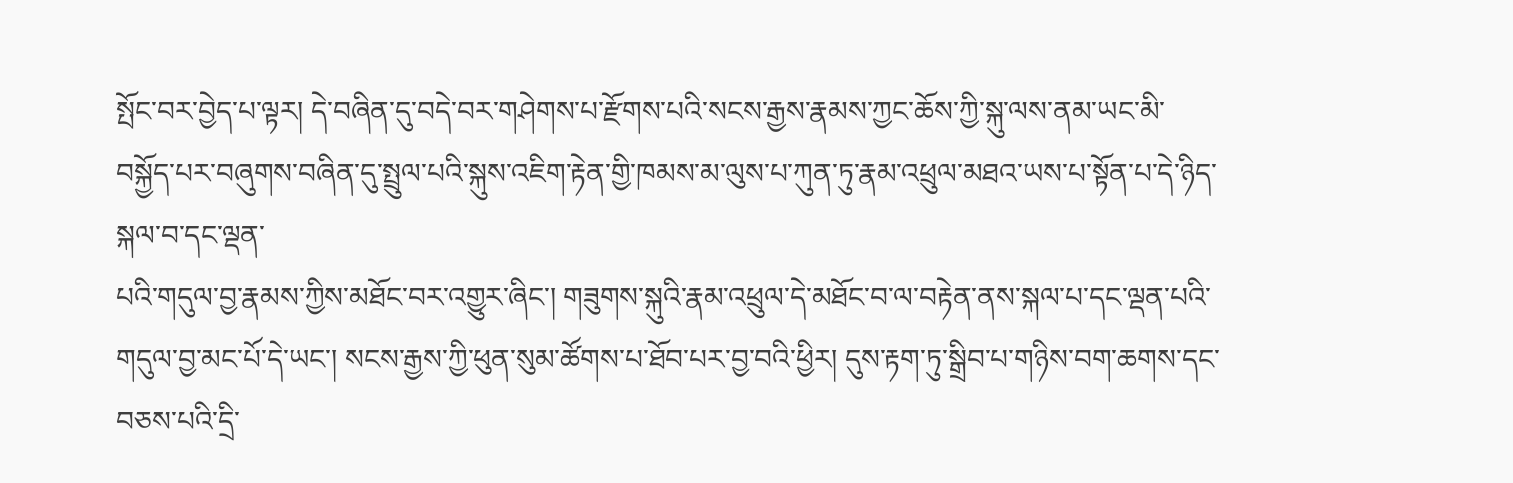སྤོང་བར་བྱེད་པ་ལྟར། དེ་བཞིན་དུ་བདེ་བར་གཤེགས་པ་རྫོགས་པའི་སངས་རྒྱས་རྣམས་ཀྱང་ཆོས་ཀྱི་སྐུ་ལས་ནམ་ཡང་མི་བསྐྱོད་པར་བཞུགས་བཞིན་དུ་སྤྲུལ་པའི་སྐུས་འཇིག་རྟེན་གྱི་ཁམས་མ་ལུས་པ་ཀུན་ཏུ་རྣམ་འཕྲུལ་མཐའ་ཡས་པ་སྟོན་པ་དེ་ཉིད་སྐལ་བ་དང་ལྡན་
པའི་གདུལ་བྱ་རྣམས་ཀྱིས་མཐོང་བར་འགྱུར་ཞིང་། གཟུགས་སྐུའི་རྣམ་འཕྲུལ་དེ་མཐོང་བ་ལ་བརྟེན་ནས་སྐལ་པ་དང་ལྡན་པའི་གདུལ་བྱ་མང་པོ་དེ་ཡང་། སངས་རྒྱས་ཀྱི་ཕུན་སུམ་ཚོགས་པ་ཐོབ་པར་བྱ་བའི་ཕྱིར། དུས་རྟག་ཏུ་སྒྲིབ་པ་གཉིས་བག་ཆགས་དང་བཅས་པའི་དྲི་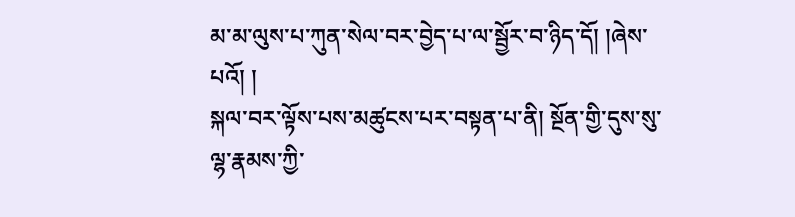མ་མ་ལུས་པ་ཀུན་སེལ་བར་བྱེད་པ་ལ་སྦྱོར་བ་ཉིད་དོ། །ཞེས་པའོ། །
སྐལ་བར་ལྟོས་པས་མཚུངས་པར་བསྟན་པ་ནི། སྔོན་གྱི་དུས་སུ་ལྷ་རྣམས་ཀྱི་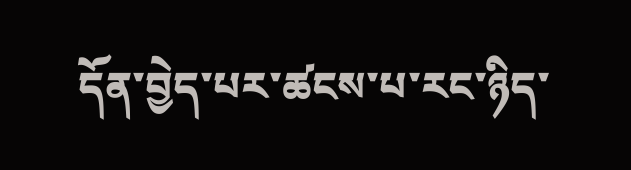དོན་བྱེད་པར་ཚངས་པ་རང་ཉིད་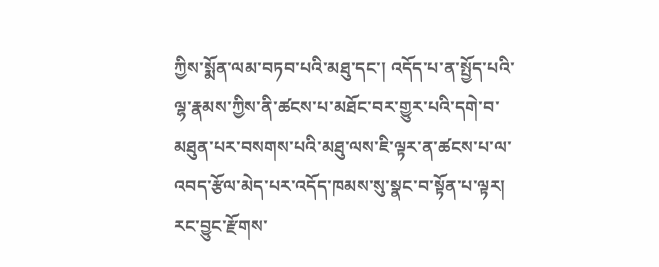ཀྱིས་སྨོན་ལམ་བཏབ་པའི་མཐུ་དང་། འདོད་པ་ན་སྤྱོད་པའི་ལྷ་རྣམས་ཀྱིས་ནི་ཚངས་པ་མཐོང་བར་གྱུར་པའི་དགེ་བ་མཐུན་པར་བསགས་པའི་མཐུ་ལས་ཇི་ལྟར་ན་ཚངས་པ་ལ་འབད་རྩོལ་མེད་པར་འདོད་ཁམས་སུ་སྣང་བ་སྟོན་པ་ལྟར། རང་བྱུང་རྫོགས་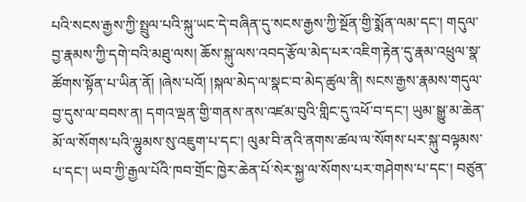པའི་སངས་རྒྱས་ཀྱི་སྤྲུལ་པའི་སྐུ་ཡང་དེ་བཞིན་དུ་སངས་རྒྱས་ཀྱི་སྔོན་གྱི་སྨོན་ལམ་དང་། གདུལ་བྱ་རྣམས་ཀྱི་དགེ་བའི་མཐུ་ལས། ཆོས་སྐུ་ལས་འབད་རྩོལ་མེད་པར་འཇིག་རྟེན་དུ་རྣམ་འཕྲུལ་སྣ་ཚོགས་སྟོན་པ་ཡིན་ནོ། །ཞེས་པའོ། །སྐལ་མེད་ལ་སྣང་བ་མེད་ཚུལ་ནི། སངས་རྒྱས་རྣམས་གདུལ་བྱ་དུས་ལ་བབས་ན། དགའ་ལྡན་གྱི་གནས་ནས་འཛམ་བུའི་གླིང་དུ་འཕོ་བ་དང་། ཡུམ་སྒྱུ་མ་ཆེན་མོ་ལ་སོགས་པའི་ལྷུམས་སུ་འཇུག་པ་དང་། ལུམ་བི་ནའི་ནགས་ཚལ་ལ་སོགས་པར་སྐུ་བལྟམས་པ་དང་། ཡབ་ཀྱི་རྒྱལ་པོའི་ཁབ་གྲོང་ཁྱེར་ཆེན་པོ་སེར་སྐྱ་ལ་སོགས་པར་གཤེགས་པ་དང་། བཙུན་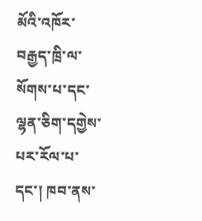མོའི་འཁོར་བརྒྱད་ཁྲི་ལ་སོགས་པ་དང་ལྷན་ཅིག་དགྱེས་པར་རོལ་པ་དང་། ཁབ་ནས་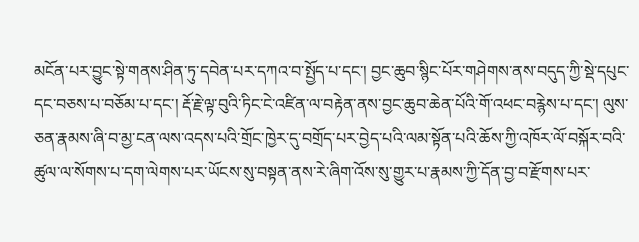མངོན་པར་བྱུང་སྟེ་གནས་ཤིན་ཏུ་དབེན་པར་དཀའ་བ་སྤྱོད་པ་དང་། བྱང་ཆུབ་སྙིང་པོར་གཤེགས་ནས་བདུད་ཀྱི་སྡེ་དཔུང་དང་བཅས་པ་བཅོམ་པ་དང་། རྡོ་རྗེ་ལྟ་བུའི་ཏིང་ངེ་འཛིན་ལ་བརྟེན་ནས་བྱང་ཆུབ་ཆེན་པོའི་གོ་འཕང་བརྙེས་པ་དང་། ལུས་ཅན་རྣམས་ཞི་བ་མྱ་ངན་ལས་འདས་པའི་གྲོང་ཁྱེར་དུ་བགྲོད་པར་བྱེད་པའི་ལམ་སྟོན་པའི་ཆོས་ཀྱི་འཁོར་ལོ་བསྐོར་བའི་ཚུལ་ལ་སོགས་པ་དག་ལེགས་པར་ཡོངས་སུ་བསྟན་ནས་རེ་ཞིག་འོས་སུ་གྱུར་པ་རྣམས་ཀྱི་དོན་བྱ་བ་རྫོགས་པར་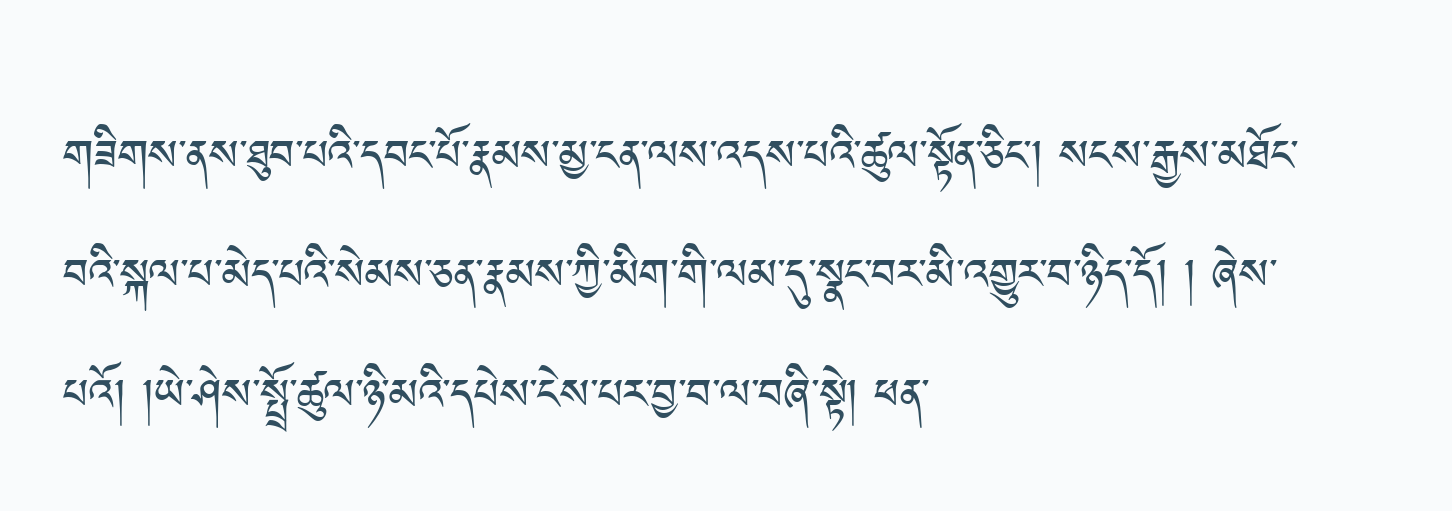གཟིགས་ནས་ཐུབ་པའི་དབང་པོ་རྣམས་མྱ་ངན་ལས་འདས་པའི་ཚུལ་སྟོན་ཅིང་། སངས་རྒྱས་མཐོང་བའི་སྐལ་པ་མེད་པའི་སེམས་ཅན་རྣམས་ཀྱི་མིག་གི་ལམ་དུ་སྣང་བར་མི་འགྱུར་བ་ཉིད་དོ། ། ཞེས་པའོ། །ཡེ་ཤེས་སྤྲོ་ཚུལ་ཉི་མའི་དཔེས་ངེས་པར་བྱ་བ་ལ་བཞི་སྟེ། ཕན་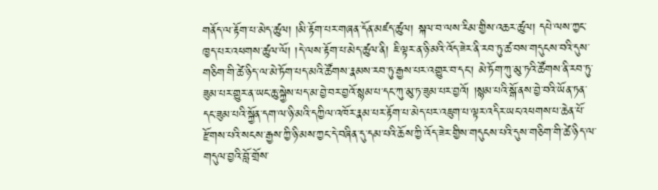གནོད་ལ་རྟོག་པ་མེད་ཚུལ། །མི་རྟོག་པར་གཞན་དོན་མཛད་ཚུལ། སྐལ་བ་ལས་རིམ་གྱིས་འཆར་ཚུལ། དཔེ་ལས་ཀྱང་ཁྱད་པར་འཕགས་ཚུལ་ལོ། །དེ་ལས་རྟོག་པ་མེད་ཚུལ་ནི། ཇི་ལྟར་ན་ཉི་མའི་འོད་ཟེར་ནི་རབ་ཏུ་ཚ་བས་གདུངས་བའི་དུས་གཅིག་གི་ཚེ་ཉིད་ལ་མེ་ཏོག་པད་མའི་ཚོགས་རྣམས་རབ་ཏུ་རྒྱས་པར་འགྱུར་བ་དང་། མེ་ཏོག་ཀུ་མུ་ཏའི་ཚོགས་ནི་རབ་ཏུ་ཟུམ་པར་གྱུར་ན་ཡང་ཆུ་སྐྱེས་པད་མ་བྱེ་བར་བྱའོ་སྙམ་པ་དང་ཀུ་མུ་ཏ་ཟུམ་པར་བྱའོ། །སྙམ་པའི་སྒོ་ནས་བྱེ་བའི་ཡོན་ཏན་དང་ཟུམ་པའི་སྐྱོན་དག་ལ་ཉི་མའི་དཀྱིལ་འཁོར་རྣམ་པར་རྟོག་པ་མེད་པར་འཇུག་པ་ལྟར་འདིར་ཡང་འཕགས་པ་ཆེན་པོ་རྫོགས་པའི་སངས་རྒྱས་ཀྱི་ཉི་མས་ཀྱང་དེ་བཞིན་དུ་དམ་པའི་ཆོས་ཀྱི་འོད་ཟེར་གྱིས་གདུངས་པའི་དུས་གཅིག་གི་ཚེ་ཉིད་ལ་གདུལ་བྱའི་བློ་གྲོས་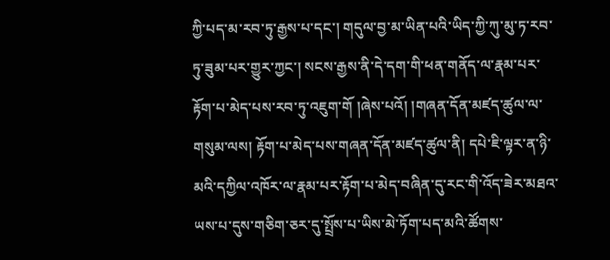ཀྱི་པད་མ་རབ་ཏུ་རྒྱས་པ་དང་། གདུལ་བྱ་མ་ཡིན་པའི་ཡིད་ཀྱི་ཀུ་མུ་ཏ་རབ་ཏུ་ཟུམ་པར་གྱུར་ཀྱང་། སངས་རྒྱས་ནི་དེ་དག་གི་ཕན་གནོད་ལ་རྣམ་པར་རྟོག་པ་མེད་པས་རབ་ཏུ་འཇུག་གོ །ཞེས་པའོ། །གཞན་དོན་མཛད་ཚུལ་ལ་གསུམ་ལས། རྟོག་པ་མེད་པས་གཞན་དོན་མཛད་ཚུལ་ནི། དཔེ་ཇི་ལྟར་ན་ཉི་མའི་དཀྱིལ་འཁོར་ལ་རྣམ་པར་རྟོག་པ་མེད་བཞིན་དུ་རང་གི་འོད་ཟེར་མཐའ་ཡས་པ་དུས་གཅིག་ཅར་དུ་སྤྲོས་པ་ཡིས་མེ་ཏོག་པད་མའི་ཚོགས་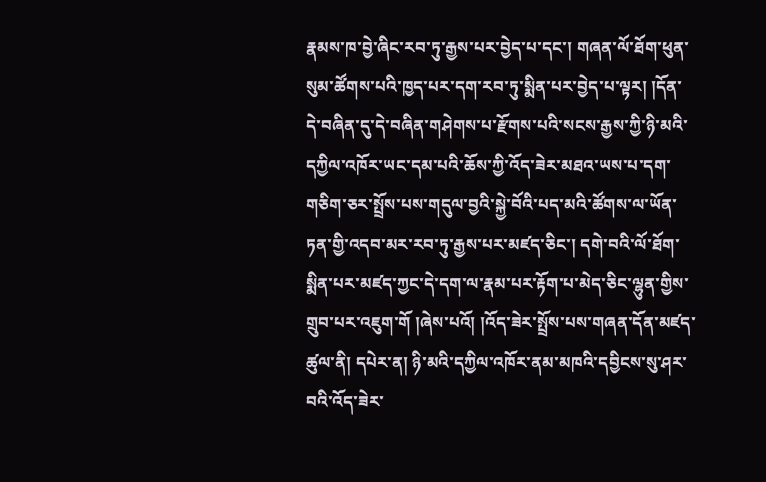རྣམས་ཁ་བྱེ་ཞིང་རབ་ཏུ་རྒྱས་པར་བྱེད་པ་དང་། གཞན་ལོ་ཐོག་ཕུན་སུམ་ཚོགས་པའི་ཁྱད་པར་དག་རབ་ཏུ་སྨིན་པར་བྱེད་པ་ལྟར། །དོན་དེ་བཞིན་དུ་དེ་བཞིན་གཤེགས་པ་རྫོགས་པའི་སངས་རྒྱས་ཀྱི་ཉི་མའི་དཀྱིལ་འཁོར་ཡང་དམ་པའི་ཆོས་ཀྱི་འོད་ཟེར་མཐའ་ཡས་པ་དག་གཅིག་ཅར་སྤྲོས་པས་གདུལ་བྱའི་སྐྱེ་བོའི་པད་མའི་ཚོགས་ལ་ཡོན་ཏན་གྱི་འདབ་མར་རབ་ཏུ་རྒྱས་པར་མཛད་ཅིང་། དགེ་བའི་ལོ་ཐོག་སྨིན་པར་མཛད་ཀྱང་དེ་དག་ལ་རྣམ་པར་རྟོག་པ་མེད་ཅིང་ལྷུན་གྱིས་གྲུབ་པར་འཇུག་གོ །ཞེས་པའོ། །འོད་ཟེར་སྤྲོས་པས་གཞན་དོན་མཛད་ཚུལ་ནི། དཔེར་ན། ཉི་མའི་དཀྱིལ་འཁོར་ནམ་མཁའི་དབྱིངས་སུ་ཤར་བའི་འོད་ཟེར་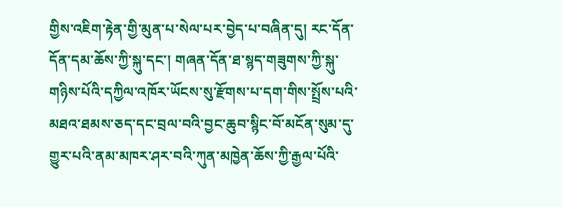གྱིས་འཇིག་རྟེན་གྱི་མུན་པ་སེལ་པར་བྱེད་པ་བཞིན་དུ། རང་དོན་དོན་དམ་ཆོས་ཀྱི་སྐུ་དང་། གཞན་དོན་ཐ་སྙད་གཟུགས་ཀྱི་སྐུ་གཉིས་པོའི་དཀྱིལ་འཁོར་ཡོངས་སུ་རྫོགས་པ་དག་གིས་སྤྲོས་པའི་མཐའ་ཐམས་ཅད་དང་བྲལ་བའི་བྱང་ཆུབ་སྙིང་བོ་མངོན་སུམ་དུ་གྱུར་པའི་ནམ་མཁར་ཤར་བའི་ཀུན་མཁྱེན་ཆོས་ཀྱི་རྒྱལ་པོའི་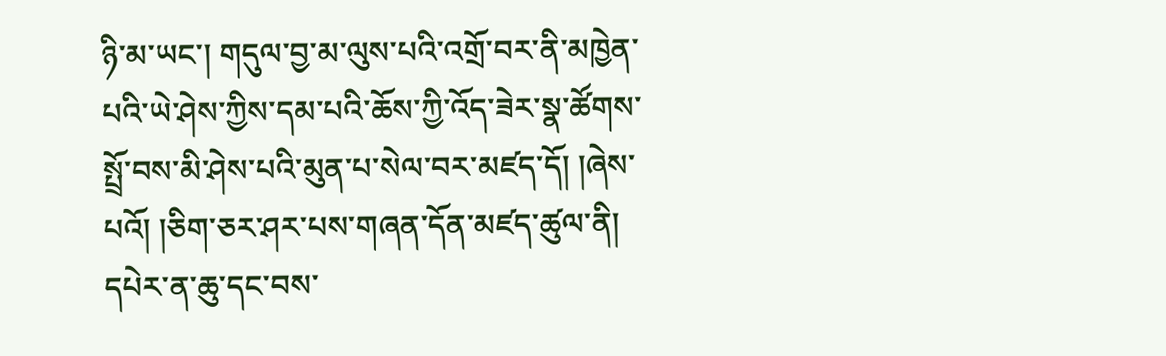ཉི་མ་ཡང་། གདུལ་བྱ་མ་ལུས་པའི་འགྲོ་བར་ནི་མཁྱེན་པའི་ཡེ་ཤེས་ཀྱིས་དམ་པའི་ཆོས་ཀྱི་འོད་ཟེར་སྣ་ཚོགས་སྤྲོ་བས་མི་ཤེས་པའི་མུན་པ་སེལ་བར་མཛད་དོ། །ཞེས་པའོ། །ཅིག་ཅར་ཤར་པས་གཞན་དོན་མཛད་ཚུལ་ནི། དཔེར་ན་ཆུ་དང་བས་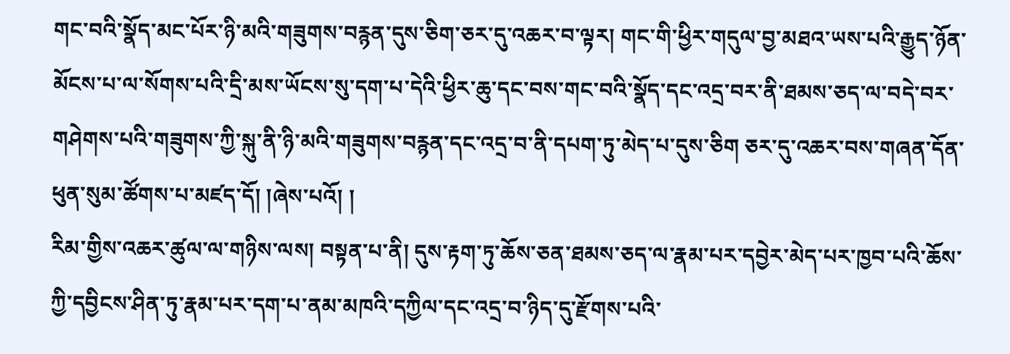གང་བའི་སྣོད་མང་པོར་ཉི་མའི་གཟུགས་བརྙན་དུས་ཅིག་ཅར་དུ་འཆར་བ་ལྟར། གང་གི་ཕྱིར་གདུལ་བྱ་མཐའ་ཡས་པའི་རྒྱུད་ཉོན་མོངས་པ་ལ་སོགས་པའི་དྲི་མས་ཡོངས་སུ་དག་པ་དེའི་ཕྱིར་ཆུ་དང་བས་གང་བའི་སྣོད་དང་འདྲ་བར་ནི་ཐམས་ཅད་ལ་བདེ་བར་གཤེགས་པའི་གཟུགས་ཀྱི་སྐུ་ནི་ཉི་མའི་གཟུགས་བརྙན་དང་འདྲ་བ་ནི་དཔག་ཏུ་མེད་པ་དུས་ཅིག ཅར་དུ་འཆར་བས་གཞན་དོན་ཕུན་སུམ་ཚོགས་པ་མཛད་དོ། །ཞེས་པའོ། །
རིམ་གྱིས་འཆར་ཚུལ་ལ་གཉིས་ལས། བསྟན་པ་ནི། དུས་རྟག་ཏུ་ཆོས་ཅན་ཐམས་ཅད་ལ་རྣམ་པར་དབྱེར་མེད་པར་ཁྱབ་པའི་ཆོས་ཀྱི་དབྱིངས་ཤིན་ཏུ་རྣམ་པར་དག་པ་ནམ་མཁའི་དཀྱིལ་དང་འདྲ་བ་ཉིད་དུ་རྫོགས་པའི་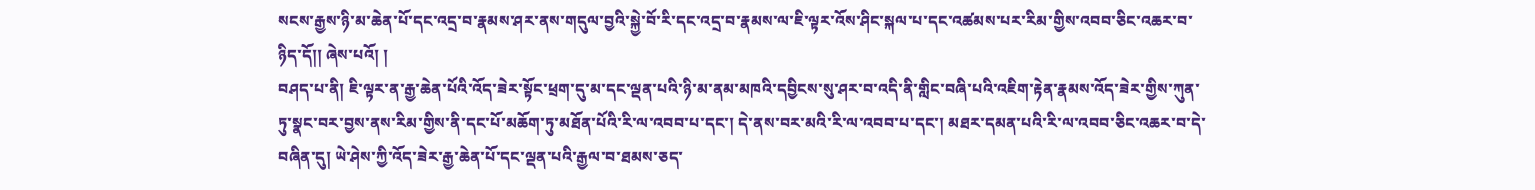སངས་རྒྱས་ཉི་མ་ཆེན་པོ་དང་འདྲ་བ་རྣམས་ཤར་ནས་གདུལ་བྱའི་སྐྱེ་བོ་རི་དང་འདྲ་བ་རྣམས་ལ་ཇི་ལྟར་འོས་ཤིང་སྐལ་པ་དང་འཚམས་པར་རིམ་གྱིས་འབབ་ཅིང་འཆར་བ་ཉིད་དོ།། ཞེས་པའོ། །
བཤད་པ་ནི། ཇི་ལྟར་ན་རྒྱ་ཆེན་པོའི་འོད་ཟེར་སྟོང་ཕྲག་དུ་མ་དང་ལྡན་པའི་ཉི་མ་ནམ་མཁའི་དབྱིངས་སུ་ཤར་བ་འདི་ནི་གླིང་བཞི་པའི་འཇིག་རྟེན་རྣམས་འོད་ཟེར་གྱིས་ཀུན་ཏུ་སྣང་བར་བྱས་ནས་རིམ་གྱིས་ནི་དང་པོ་མཆོག་ཏུ་མཐོན་པོའི་རི་ལ་འབབ་པ་དང་། དེ་ནས་བར་མའི་རི་ལ་འབབ་པ་དང་། མཐར་དམན་པའི་རི་ལ་འབབ་ཅིང་འཆར་བ་དེ་བཞིན་དུ། ཡེ་ཤེས་ཀྱི་འོད་ཟེར་རྒྱ་ཆེན་པོ་དང་ལྡན་པའི་རྒྱལ་བ་ཐམས་ཅད་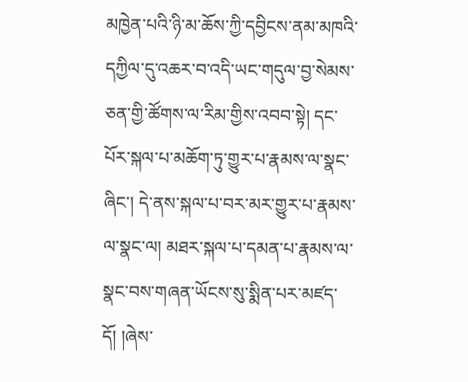མཁྱེན་པའི་ཉི་མ་ཆོས་ཀྱི་དབྱིངས་ནམ་མཁའི་དཀྱིལ་དུ་འཆར་བ་འདི་ཡང་གདུལ་བྱ་སེམས་ཅན་གྱི་ཚོགས་ལ་རིམ་གྱིས་འབབ་སྟེ། དང་པོར་སྐལ་པ་མཆོག་ཏུ་གྱུར་པ་རྣམས་ལ་སྣང་ཞིང་། དེ་ནས་སྐལ་པ་བར་མར་གྱུར་པ་རྣམས་ལ་སྣང་ལ། མཐར་སྐལ་པ་དམན་པ་རྣམས་ལ་སྣང་བས་གཞན་ཡོངས་སུ་སྨིན་པར་མཛད་དོ། །ཞེས་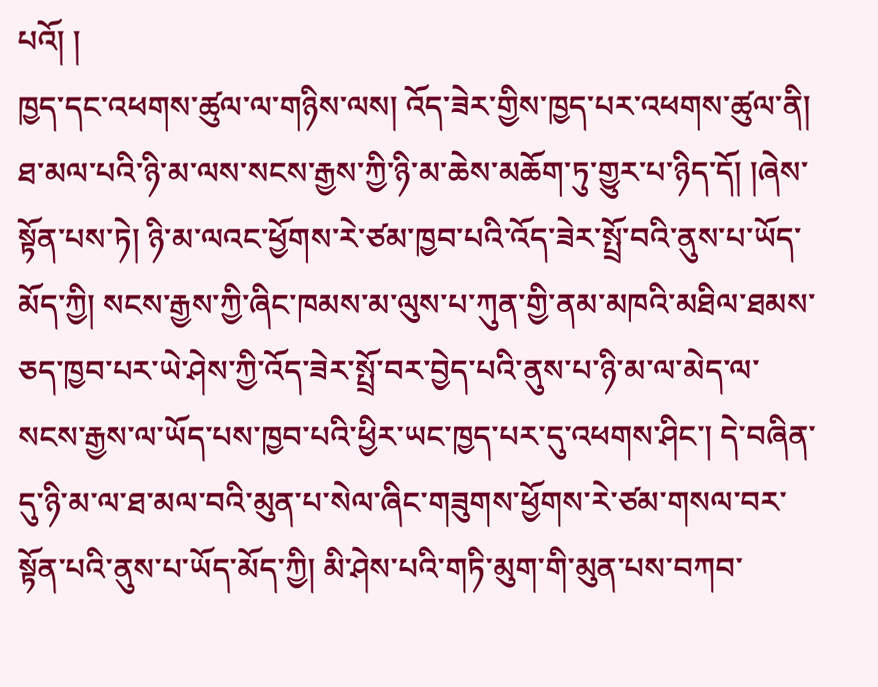པའོ། །
ཁྱད་དང་འཕགས་ཚུལ་ལ་གཉིས་ལས། འོད་ཟེར་གྱིས་ཁྱད་པར་འཕགས་ཚུལ་ནི། ཐ་མལ་པའི་ཉི་མ་ལས་སངས་རྒྱས་ཀྱི་ཉི་མ་ཆེས་མཆོག་ཏུ་གྱུར་པ་ཉིད་དོ། །ཞེས་སྟོན་པས་ཏེ། ཉི་མ་ལའང་ཕྱོགས་རེ་ཙམ་ཁྱབ་པའི་འོད་ཟེར་སྤྲོ་བའི་ནུས་པ་ཡོད་མོད་ཀྱི། སངས་རྒྱས་ཀྱི་ཞིང་ཁམས་མ་ལུས་པ་ཀུན་གྱི་ནམ་མཁའི་མཐིལ་ཐམས་ཅད་ཁྱབ་པར་ཡེ་ཤེས་ཀྱི་འོད་ཟེར་སྤྲོ་བར་བྱེད་པའི་ནུས་པ་ཉི་མ་ལ་མེད་ལ་སངས་རྒྱས་ལ་ཡོད་པས་ཁྱབ་པའི་ཕྱིར་ཡང་ཁྱད་པར་དུ་འཕགས་ཤིང་། དེ་བཞིན་དུ་ཉི་མ་ལ་ཐ་མལ་བའི་མུན་པ་སེལ་ཞིང་གཟུགས་ཕྱོགས་རེ་ཙམ་གསལ་བར་སྟོན་པའི་ནུས་པ་ཡོད་མོད་ཀྱི། མི་ཤེས་པའི་གཏི་མུག་གི་མུན་པས་བཀབ་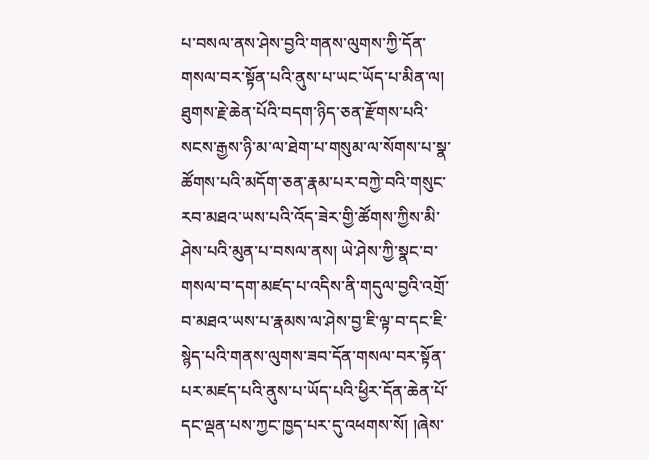པ་བསལ་ནས་ཤེས་བྱའི་གནས་ལུགས་ཀྱི་དོན་གསལ་བར་སྟོན་པའི་ནུས་པ་ཡང་ཡོད་པ་མིན་ལ། ཐུགས་རྗེ་ཆེན་པོའི་བདག་ཉིད་ཅན་རྫོགས་པའི་སངས་རྒྱས་ཉི་མ་ལ་ཐེག་པ་གསུམ་ལ་སོགས་པ་སྣ་ཚོགས་པའི་མདོག་ཅན་རྣམ་པར་བཀྱེ་བའི་གསུང་རབ་མཐའ་ཡས་པའི་འོད་ཟེར་གྱི་ཚོགས་ཀྱིས་མི་ཤེས་པའི་མུན་པ་བསལ་ནས། ཡེ་ཤེས་ཀྱི་སྣང་བ་གསལ་བ་དག་མཛད་པ་འདིས་ནི་གདུལ་བྱའི་འགྲོ་བ་མཐའ་ཡས་པ་རྣམས་ལ་ཤེས་བྱ་ཇི་ལྟ་བ་དང་ཇི་སྙེད་པའི་གནས་ལུགས་ཟབ་དོན་གསལ་བར་སྟོན་པར་མཛད་པའི་ནུས་པ་ཡོད་པའི་ཕྱིར་དོན་ཆེན་པོ་དང་ལྡན་པས་ཀྱང་ཁྱད་པར་དུ་འཕགས་སོ། །ཞེས་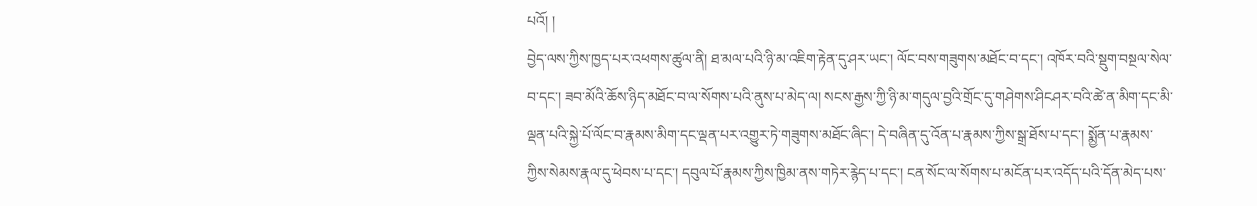པའོ། །
བྱེད་ལས་ཀྱིས་ཁྱད་པར་འཕགས་ཚུལ་ནི། ཐ་མལ་པའི་ཉི་མ་འཇིག་རྟེན་དུ་ཤར་ཡང་། ལོང་བས་གཟུགས་མཐོང་བ་དང་། འཁོར་བའི་སྡུག་བསྔལ་སེལ་བ་དང་། ཟབ་མོའི་ཆོས་ཉིད་མཐོང་བ་ལ་སོགས་པའི་ནུས་པ་མེད་ལ། སངས་རྒྱས་ཀྱི་ཉི་མ་གདུལ་བྱའི་གྲོང་དུ་གཤེགས་ཤིངཤར་བའི་ཚེ་ན་མིག་དང་མི་ལྡན་པའི་སྐྱེ་པོ་ལོང་བ་རྣམས་མིག་དང་ལྡན་པར་འགྱུར་ཏེ་གཟུགས་མཐོང་ཞིང་། དེ་བཞིན་དུ་འོན་པ་རྣམས་ཀྱིས་སྒྲ་ཐོས་པ་དང་། སྨྱོན་པ་རྣམས་ཀྱིས་སེམས་རྣལ་དུ་ཕེབས་པ་དང་། དབུལ་པོ་རྣམས་ཀྱིས་ཁྱིམ་ནས་གཏེར་རྙེད་པ་དང་། ངན་སོང་ལ་སོགས་པ་མངོན་པར་འདོད་པའི་དོན་མེད་པས་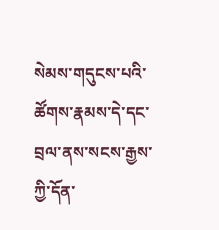སེམས་གདུངས་པའི་ཚོགས་རྣམས་དེ་དང་བྲལ་ནས་སངས་རྒྱས་ཀྱི་དོན་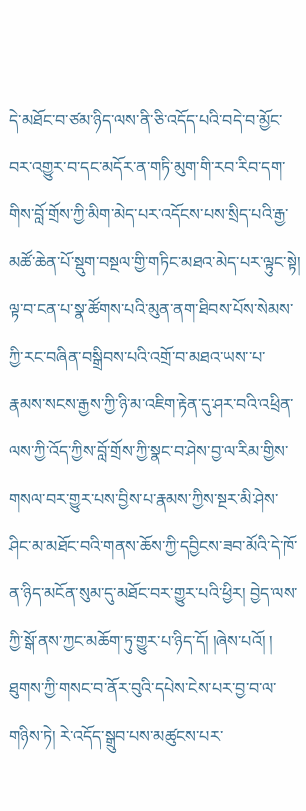དེ་མཐོང་བ་ཙམ་ཉིད་ལས་ནི་ཅི་འདོད་པའི་བདེ་བ་མྱོང་བར་འགྱུར་བ་དང་མདོར་ན་གཏི་མུག་གི་རབ་རིབ་དག་གིས་བློ་གྲོས་ཀྱི་མིག་མེད་པར་འདོངས་པས་སྲིད་པའི་རྒྱ་མཚོ་ཆེན་པོ་སྡུག་བསྔལ་གྱི་གཏིང་མཐའ་མེད་པར་ལྟུང་སྟེ། ལྟ་བ་ངན་པ་སྣ་ཚོགས་པའི་མུན་ནག་ཐིབས་པོས་སེམས་ཀྱི་རང་བཞིན་བསྒྲིབས་པའི་འགྲོ་བ་མཐའ་ཡས་་པ་རྣམས་སངས་རྒྱས་ཀྱི་ཉི་མ་འཇིག་རྟེན་དུ་ཤར་བའི་འཕྲིན་ལས་ཀྱི་འོད་ཀྱིས་བློ་གྲོས་ཀྱི་སྣང་བ་ཤེས་བྱ་ལ་རིམ་གྱིས་གསལ་བར་གྱུར་པས་བྱིས་པ་རྣམས་ཀྱིས་སྔར་མི་ཤེས་ཤིང་མ་མཐོང་བའི་གནས་ཆོས་ཀྱི་དབྱིངས་ཟབ་མོའི་དེ་ཁོ་ན་ཉིད་མངོན་སུམ་དུ་མཐོང་བར་གྱུར་པའི་ཕྱིར། བྱེད་ལས་ཀྱི་སྒོ་ནས་ཀྱང་མཆོག་ཏུ་གྱུར་པ་ཉིད་དོ། །ཞེས་པའོ། །
ཐུགས་ཀྱི་གསང་བ་ནོར་བུའི་དཔེས་ངེས་པར་བྱ་བ་ལ་གཉིས་ཏེ། རེ་འདོད་སྒྲུབ་པས་མཚུངས་པར་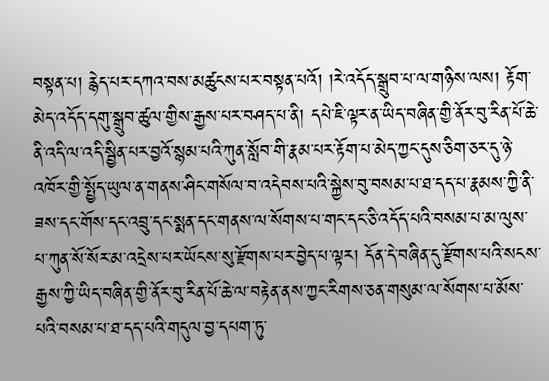བསྟན་པ། རྙེད་པར་དཀའ་བས་མཚུངས་པར་བསྟན་པའོ། །རེ་འདོད་སྒྲུབ་པ་ལ་གཉིས་ལས། རྟོག་མེད་འདོད་དགུ་སྒྲུབ་ཚུལ་གྱིས་རྒྱས་པར་བཤད་པ་ནི། དཔེ་ཇི་ལྟར་ན་ཡིད་བཞིན་གྱི་ནོར་བུ་རིན་པོ་ཆེ་ནི་འདི་ལ་འདི་སྦྱིན་པར་བྱའོ་སྙམ་པའི་ཀུན་སློབ་གི་རྣམ་པར་རྟོག་པ་མེད་ཀྱང་དུས་ཅིག་ཅར་དུ་ཉེ་འཁོར་གྱི་སྤྱོད་ཡུལ་ན་གནས་ཤིང་གསོལ་བ་འདེབས་པའི་སྐྱེས་བུ་བསམ་པ་ཐ་དད་པ་རྣམས་ཀྱི་ནི་ཟས་དང་གོས་དང་འབྲུ་དང་སྨན་དང་གནས་ལ་སོགས་པ་གང་དང་ཅི་འདོད་པའི་བསམ་པ་མ་ལུས་པ་ཀུན་སོ་སོར་མ་འདྲེས་པར་ཡོངས་སུ་རྫོགས་པར་བྱེད་པ་ལྟར། དོན་དེ་བཞིན་དུ་རྫོགས་པའི་སངས་རྒྱས་ཀྱི་ཡིད་བཞིན་གྱི་ནོར་བུ་རིན་པོ་ཆེ་ལ་བརྟེན་ནས་ཀྱང་རིགས་ཅན་གསུམ་ལ་སོགས་པ་མོས་པའི་བསམ་པ་ཐ་དད་པའི་གདུལ་བྱ་དཔག་ཏུ་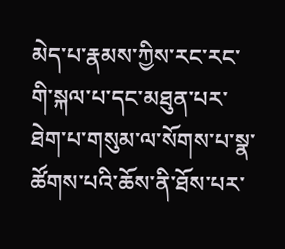མེད་པ་རྣམས་ཀྱིས་རང་རང་གི་སྐལ་པ་དང་མཐུན་པར་ཐེག་པ་གསུམ་ལ་སོགས་པ་སྣ་ཚོགས་པའི་ཆོས་ནི་ཐོས་པར་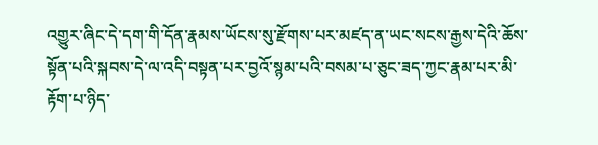འགྱུར་ཞིང་དེ་དག་གི་དོན་རྣམས་ཡོངས་སུ་རྫོགས་པར་མཛད་ན་ཡང་སངས་རྒྱས་དེའི་ཆོས་སྟོན་པའི་སྐབས་དེ་ལ་འདི་བསྟན་པར་བྱའོ་སྙམ་པའི་བསམ་པ་ཅུང་ཟད་ཀྱང་རྣམ་པར་མི་རྟོག་པ་ཉིད་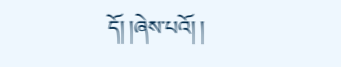དོ། །ཞེས་པའོ། །